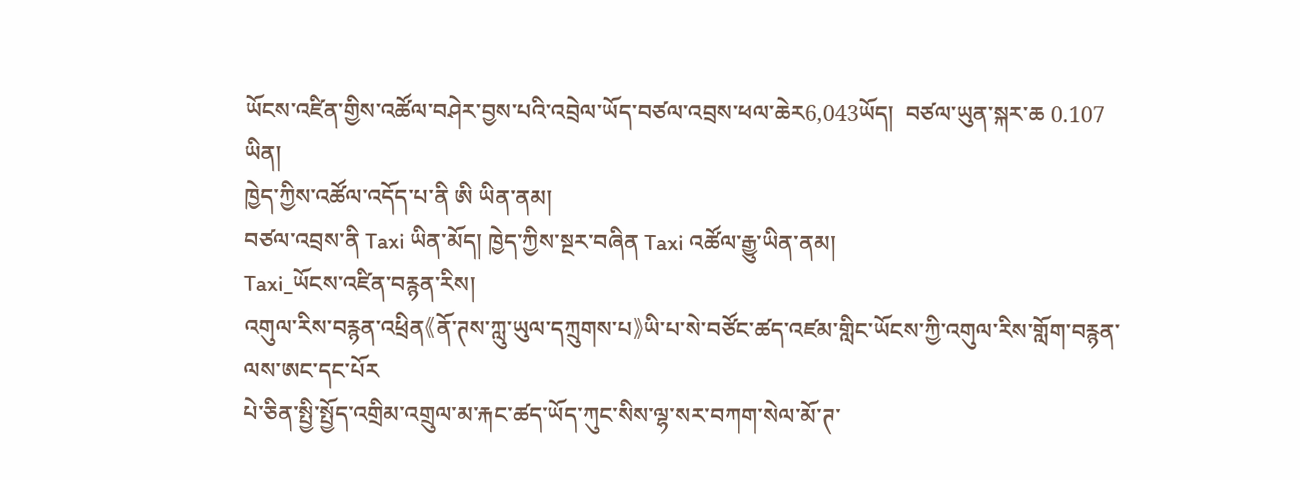ཡོངས་འཛིན་གྱིས་འཚོལ་བཤེར་བྱས་པའི་འབྲེལ་ཡོད་བཙལ་འབྲས་ཕལ་ཆེར6,043ཡོད།  བཙལ་ཡུན་སྐར་ཆ 0.107 ཡིན།
ཁྱེད་ཀྱིས་འཚོལ་འདོད་པ་ནི ཨི ཡིན་ནམ།
བཙལ་འབྲས་ནི Taxi ཡིན་མོད། ཁྱེད་ཀྱིས་སྔར་བཞིན Taxi འཚོལ་རྒྱུ་ཡིན་ནམ།
Taxi_ཡོངས་འཛིན་བརྙན་རིས།
འགུལ་རིས་བརྙན་འཕྲིན《ནོ་ཊས་ཀླུ་ཡུལ་དཀྲུགས་པ》ཡི་པ་སེ་བཙོང་ཚད་འཛམ་གླིང་ཡོངས་ཀྱི་འགུལ་རིས་གློག་བརྙན་ལས་ཨང་དང་པོར
པེ་ཅིན་སྤྱི་སྤྱོད་འགྲིམ་འགྲུལ་མ་རྐང་ཚད་ཡོད་ཀུང་སིས་ལྷ་སར་བཀག་སེལ་མོ་ཊ་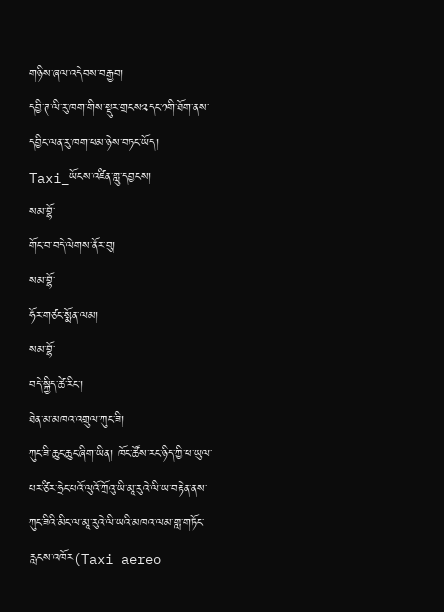གཉིས་ཞལ་འདེབས་བརྒྱབ།
དབྱི་ཊ་ལི་རུ་ཁག་གིས་སྡུར་གྲངས༢དང་༡གི་ཐོག་ནས་དབྱིང་ལན་རུ་ཁག་ཕམ་ཉེས་བཏང་ཡོད།
Taxi_ཡོངས་འཛིན་གླུ་དབྱངས།
སམ་བྷོ་
གོང་བ་བདེ་ལེགས་ནོར་བུ།
སམ་བྷོ་
ཧོར་གཙང་སྨོན་ལམ།
སམ་བྷོ་
བདེ་སྐྱིད་ཚེ་རིང་།
ཐེན་མ་མཁའ་འགྲུལ་ཀུང་ཟི།
ཀུང་ཟི་ཆུང་ཆུང་ཞིག་ཡིན། ཁོང་ཚོས་རང་ཉིད་ཀྱི་ཕ་ཡུལ་པར་ཙིར་ཧྲེང་པའོ་ལུའོ་ཀྲོའུ་ཡི་མཱ་རུའེ་ལི་ཡ་བརྟེན་ནས་ཀུང་ཟིའི་མིང་ལ་མཱ་རུའེ་ལི་ཡའི་མཁའ་ལམ་གླ་གཏོང་རླངས་འཁོར(Taxi aereo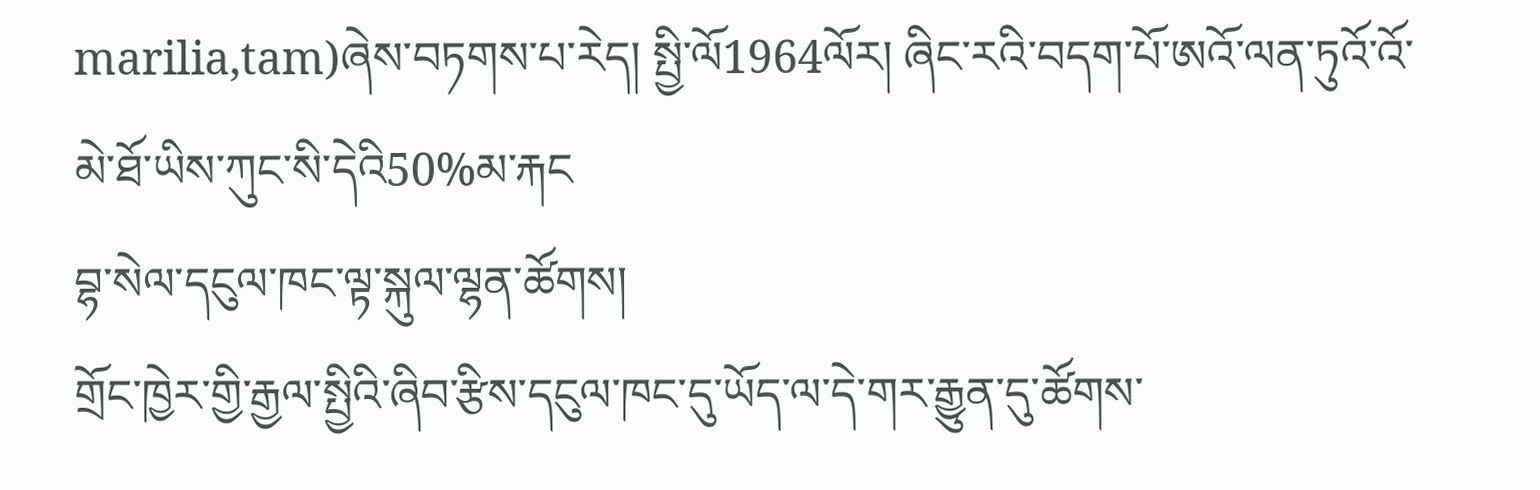marilia,tam)ཞེས་བཏགས་པ་རེད། སྤྱི་ལོ1964ལོར། ཞིང་རའི་བདག་པོ་ཨའོ་ལན་ཏུའོ་འོ་མེ་ཐོ་ཡིས་ཀུང་སི་དེའི50%མ་རྐང
བྷ་སེལ་དངུལ་ཁང་ལྟ་སྐུལ་ལྷན་ཚོགས།
གྲོང་ཁྱེར་གྱི་རྒྱལ་སྤྱིའི་ཞིབ་རྩིས་དངུལ་ཁང་དུ་ཡོད་ལ་དེ་གར་རྒྱུན་དུ་ཚོགས་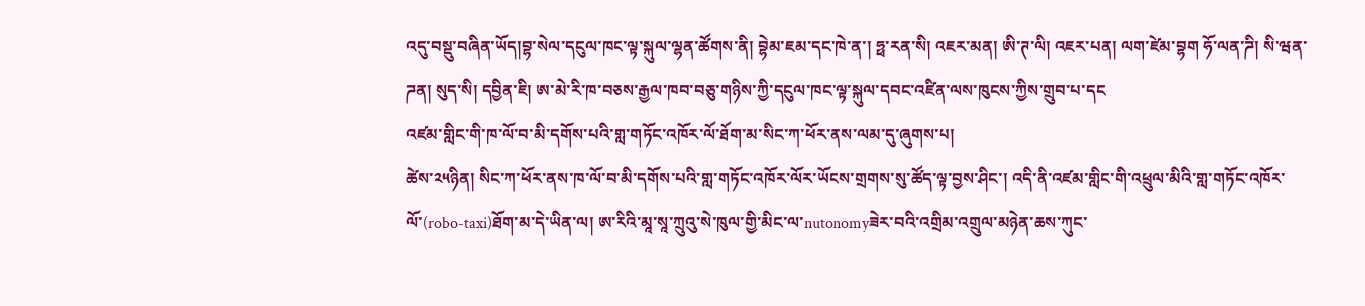འདུ་བསྡུ་བཞིན་ཡོད།བྷ་སེལ་དངུལ་ཁང་ལྟ་སྐུལ་ལྷན་ཚོགས་ནི། བྷེམ་ཇམ་དང་ཁེ་ན་། ཧྥ་རན་སི། འཇར་མན། ཨི་ཊ་ལི། འཇར་པན། ལག་ཛེམ་བྷག ཧོ་ལན་ཌི། སི་ཝན་ཌན། སུད་སི། དབྱིན་ཇི། ཨ་མེ་རི་ཁ་བཅས་རྒྱལ་ཁབ་བཅུ་གཉིས་ཀྱི་དངུལ་ཁང་ལྟ་སྐུལ་དབང་འཛིན་ལས་ཁུངས་ཀྱིས་གྲུབ་པ་དང
འཛམ་གླིང་གི་ཁ་ལོ་བ་མི་དགོས་པའི་གླ་གཏོང་འཁོར་ལོ་ཐོག་མ་སིང་ཀ་ཕོར་ནས་ལམ་དུ་ཞུགས་པ།
ཚེས་༢༥ཉིན། སིང་ཀ་ཕོར་ནས་ཁ་ལོ་བ་མི་དགོས་པའི་གླ་གཏོང་འཁོར་ལོར་ཡོངས་གྲགས་སུ་ཚོད་ལྟ་བྱས་ཤིང་། འདི་ནི་འཛམ་གླིང་གི་འཕྲུལ་མིའི་གླ་གཏོང་འཁོར་ལོ་(robo-taxi)ཐོག་མ་དེ་ཡིན་ལ། ཨ་རིའི་མཱ་སཱ་ཀྲུའུ་སེ་ཁུལ་གྱི་མིང་ལ་nutonomyཟེར་བའི་འགྲིམ་འགྲུལ་མཉེན་ཆས་ཀུང་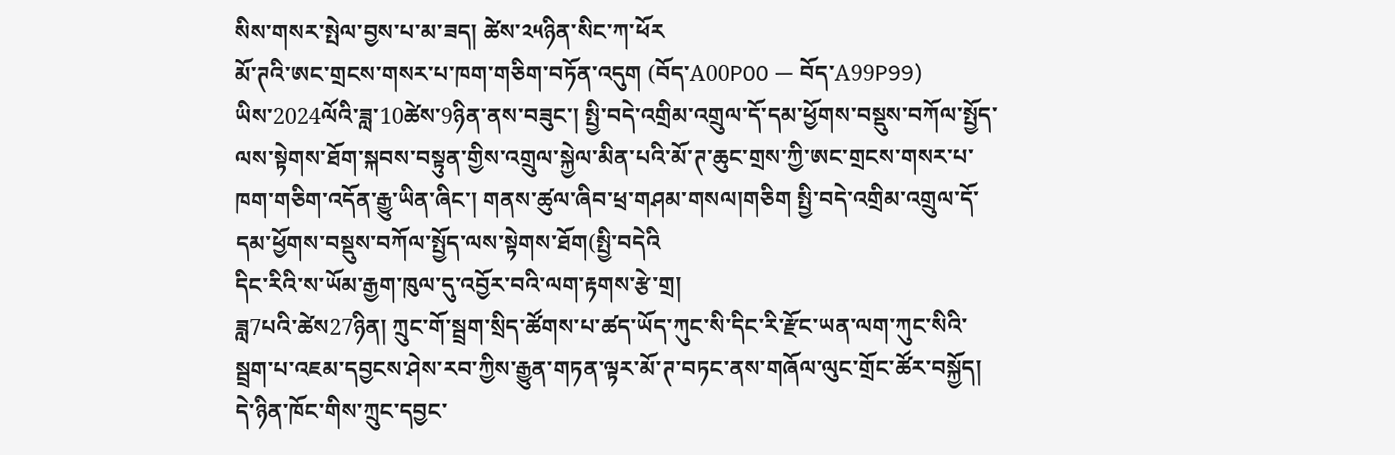སིས་གསར་སྤེལ་བྱས་པ་མ་ཟད། ཚེས་༢༥ཉིན་སིང་ཀ་ཕོར
མོ་ཊའི་ཨང་གྲངས་གསར་པ་ཁག་གཅིག་བཏོན་འདུག (བོད་A00P00 — བོད་A99P99)
ཡིས་2024ལོའི་ཟླ་10ཚེས་9ཉིན་ནས་བཟུང་། སྤྱི་བདེ་འགྲིམ་འགྲུལ་དོ་དམ་ཕྱོགས་བསྡུས་བཀོལ་སྤྱོད་ལས་སྟེགས་ཐོག་སྐབས་བསྟུན་གྱིས་འགྲུལ་སྐྱེལ་མིན་པའི་མོ་ཊ་ཆུང་གྲས་ཀྱི་ཨང་གྲངས་གསར་པ་ཁག་གཅིག་འདོན་རྒྱུ་ཡིན་ཞིང་། གནས་ཚུལ་ཞིབ་ཕྲ་གཤམ་གསལ།གཅིག སྤྱི་བདེ་འགྲིམ་འགྲུལ་དོ་དམ་ཕྱོགས་བསྡུས་བཀོལ་སྤྱོད་ལས་སྟེགས་ཐོག(སྤྱི་བདེའི
དིང་རིའི་ས་ཡོམ་རྒྱག་ཁུལ་དུ་འབྱོར་བའི་ལག་རྟགས་རྩེ་གྲ།
ཟླ7པའི་ཚེས27ཉིན། ཀྲུང་གོ་སྦྲག་སྲིད་ཚོགས་པ་ཚད་ཡོད་ཀུང་སི་དིང་རི་རྫོང་ཡན་ལག་ཀུང་སིའི་སྦྲག་པ་འཇམ་དབྱངས་ཤེས་རབ་ཀྱིས་རྒྱུན་གཏན་ལྟར་མོ་ཊ་བཏང་ནས་གཞོལ་ལུང་གྲོང་ཚོར་བསྐྱོད། དེ་ཉིན་ཁོང་གིས་ཀྲུང་དབྱང་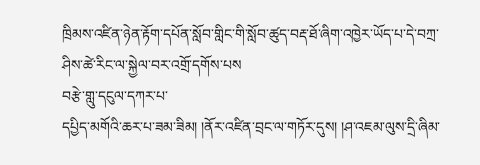ཁྲིམས་འཛིན་ཉེན་རྟོག་དཔོན་སློབ་གླིང་གི་སློབ་ཚུད་བརྡ་ཐོ་ཞིག་འཁྱེར་ཡོད་པ་དེ་བཀྲ་ཤིས་ཚེ་རིང་ལ་སྐྱེལ་བར་འགྲོ་དགོས་པས
བརྩེ་གླུ་དངུལ་དཀར་པ་
དཔྱིད་མགོའི་ཆར་པ་ཟམ་ཟིམ། །ནོར་འཛིན་བྲང་ལ་གཏོར་དུས། །ཤ་འཇམ་ལུས་དྲི་ཞིམ་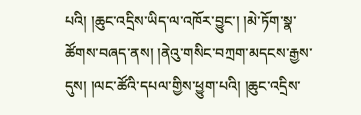པའི། །ཆུང་འདྲིས་ཡིད་ལ་འཁོར་བྱུང་། །མེ་ཏོག་སྣ་ཚོགས་བཞད་ནས། །ནེའུ་གསིང་བཀྲག་མདངས་རྒྱས་དུས། །ལང་ཚོའི་དཔལ་གྱིས་ཕྱུག་པའི། །ཆུང་འདྲིས་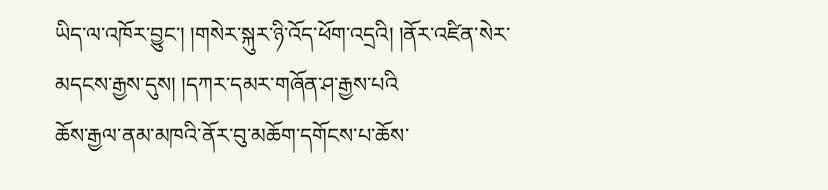ཡིད་ལ་འཁོར་བྱུང་། །གསེར་སྐུར་ཉི་འོད་ཕོག་འདྲའི། །ནོར་འཛིན་སེར་མདངས་རྒྱས་དུས། །དཀར་དམར་གཞོན་ཤ་རྒྱས་པའི
ཆོས་རྒྱལ་ནམ་མཁའི་ནོར་བུ་མཆོག་དགོངས་པ་ཆོས་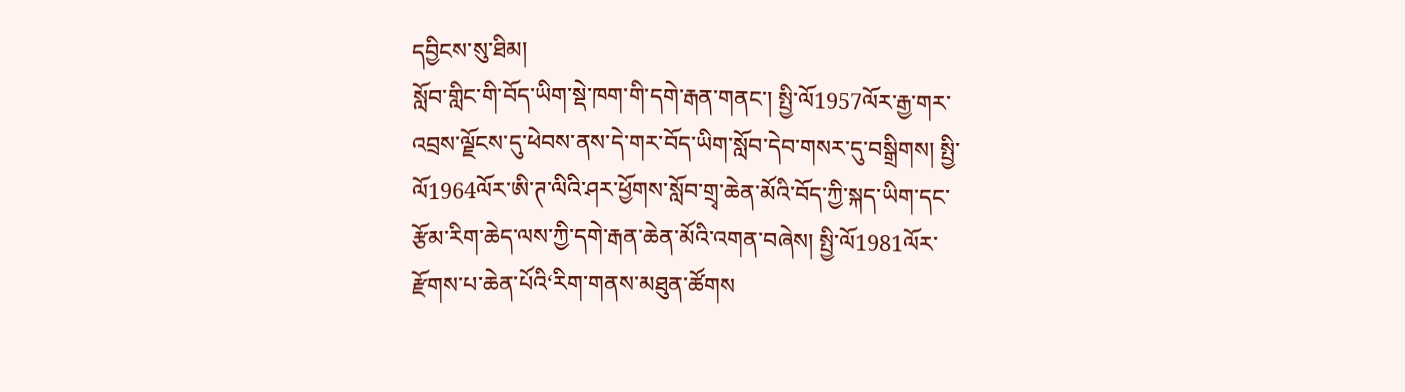དབྱིངས་སུ་ཐིམ།
སློབ་གླིང་གི་བོད་ཡིག་སྡེ་ཁག་གི་དགེ་རྒན་གནང་། སྤྱི་ལོ1957ལོར་རྒྱ་གར་འབྲས་ལྗོངས་དུ་ཕེབས་ནས་དེ་གར་བོད་ཡིག་སློབ་དེབ་གསར་དུ་བསྒྲིགས། སྤྱི་ལོ1964ལོར་ཨི་ཊ་ལིའི་ཤར་ཕྱོགས་སློབ་གྲྭ་ཆེན་མོའི་བོད་ཀྱི་སྐད་ཡིག་དང་རྩོམ་རིག་ཆེད་ལས་ཀྱི་དགེ་རྒན་ཆེན་མོའི་འགན་བཞེས། སྤྱི་ལོ1981ལོར་རྫོགས་པ་ཆེན་པོའི‘རིག་གནས་མཐུན་ཚོགས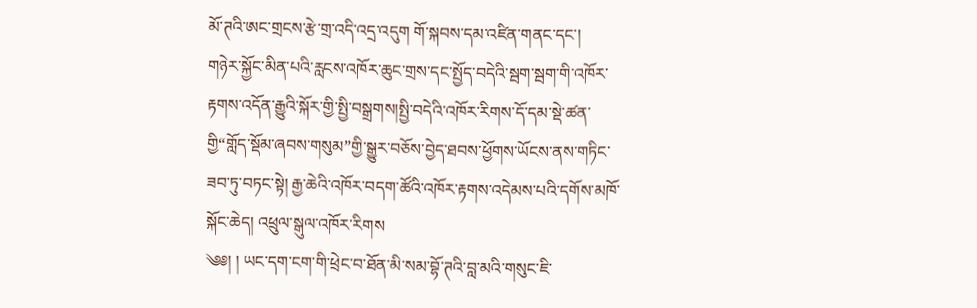མོ་ཊའི་ཨང་གྲངས་རྩེ་གྲ་འདི་འདྲ་འདུག གོ་སྐབས་དམ་འཛིན་གནང་དང་།
གཉེར་སྐྱོང་མིན་པའི་རླངས་འཁོར་ཆུང་གྲས་དང་སྤྱོད་བདེའི་སྦག་སྦག་གི་འཁོར་རྟགས་འདོན་རྒྱུའི་སྐོར་གྱི་སྤྱི་བསྒྲགས།སྤྱི་བདེའི་འཁོར་རིགས་དོ་དམ་སྡེ་ཚན་གྱི“གློད་སྡོམ་ཞབས་གསུམ”གྱི་སྒྱུར་བཅོས་བྱེད་ཐབས་ཕྱོགས་ཡོངས་ནས་གཏིང་ཟབ་ཏུ་བཏང་སྟེ། རྒྱ་ཆེའི་འཁོར་བདག་ཚོའི་འཁོར་རྟགས་འདེམས་པའི་དགོས་མཁོ་སྐོང་ཆེད། འཕྲུལ་སྒུལ་འཁོར་རིགས
༄༅། ། ཡང་དག་ངག་གི་ཕྲེང་བ་ཐོན་མི་སམ་བྷོ་ཊའི་བླ་མའི་གསུང་ཇི་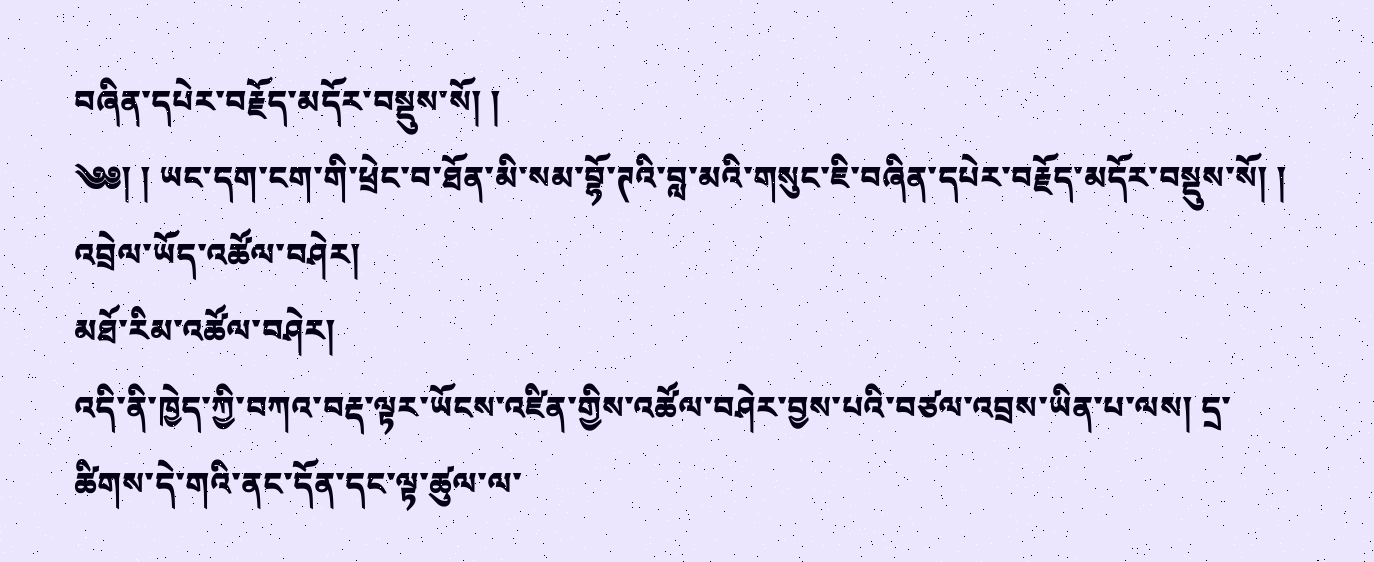བཞིན་དཔེར་བརྗོད་མདོར་བསྡུས་སོ། །
༄༅། ། ཡང་དག་ངག་གི་ཕྲེང་བ་ཐོན་མི་སམ་བྷོ་ཊའི་བླ་མའི་གསུང་ཇི་བཞིན་དཔེར་བརྗོད་མདོར་བསྡུས་སོ། །
འབྲེལ་ཡོད་འཚོལ་བཤེར།
མཐོ་རིམ་འཚོལ་བཤེར།
འདི་ནི་ཁྱེད་ཀྱི་བཀའ་བརྡ་ལྟར་ཡོངས་འཛིན་གྱིས་འཚོལ་བཤེར་བྱས་པའི་བཙལ་འབྲས་ཡིན་པ་ལས། དྲ་ཚིགས་དེ་གའི་ནང་དོན་དང་ལྟ་ཚུལ་ལ་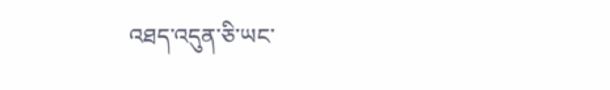འཐད་འདུན་ཅི་ཡང་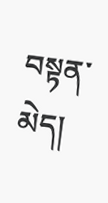བསྟན་མེད།